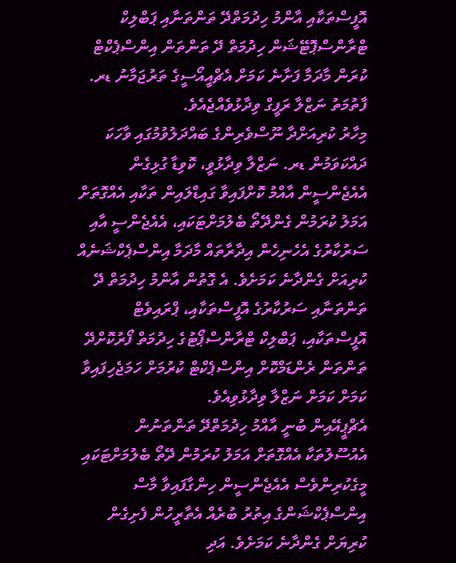އޮފީސްތަކާއި އާންމު ހިދުމަތްދޭ ތަންތަނާއި ޕަބްލިކް ޓްރާންސްޕޮޓޭޝަން ހިދުމަތް ދޭ ތަންތަން އިންސްޕެކްޓް ކުރަން މާދަމާ ފަށާނެ ކަމަށް އެޗްއީއޯސީގެ ތަރުޖަމާނު ޑރ. ފާތުމަތު ނަޒްލާ ރަފީގް ވިދާޅުވެއްޖެއެވެ.
މިހާރު ކުރިއަށްދާ ނޫސްވެރިންގެ ބައްދަލުވުމުގައި ވާހަކަ ދައްކަވަމުން ޑރ. ނަޒްލާ ވިދާޅުވީ، ކޮވިޑާ ގުޅިގެން އެއެޖެންސީން އާއްމު ކޮށްފައިވާ ގައިޑްލައިން ތަކާއި އެއްގޮތަށް އަމަލު ކުރަމުން ގެންދޭތޯ ބެލުމަށްޓަކައި، އެއެޖެންސީ އާއި ސަރުކާރުގެ އެހެނިހެން އިދާރާތައް މާދަމާ އިންސްޕެކްޝަނެއް ކުރިއަށް ގެންދާނެ ކަމަށެވެ. އެ ގޮތުން އާންމު ހިދުމަތް ދޭ ތަންތަނާއި ސަރުކާރުގެ އޮފީސްތަކާއި، ޕްރައިވެޓް އޮފީސްތަކާއި، ޕަބްލިކް ޓްރާންސްޕޯޓުގެ ހިދުމަތް ފޯރުކޮށްދޭ ތަންތަން ރެންޑަމްކޮށް އިންސްޕެކްޓް ކުރުމަށް ހަމަޖެހިފައިވާ ކަމަށް ކަމަށް ނަޒްލާ ވިދާޅުވިއެވެ.
އެޗްޕީއޭއިން ބުނީ އާއްމު ހިދުމަތްދޭ ތަންތަނުން އެއުސޫލުތަކާ އެއްގޮތަށް އަމަލު ކުރަމުން ދޭތޯ ބެލުމަށްޓަކައި މީގެކުރިންވެސް އެއެޖެންސީން ހިންގާފައިވާ މާސް އިންސްޕެކްޝަންގެ އިތުރު ބުރެއް އެތާރީހުން ފެށިގެން ކުރިޔަށް ގެންދާނެ ކަމަށެވެ. އަދި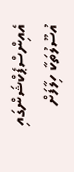އެއިންސްޕެކްޝަންގައި އުސޫލުތަކާ ހިލާފަށް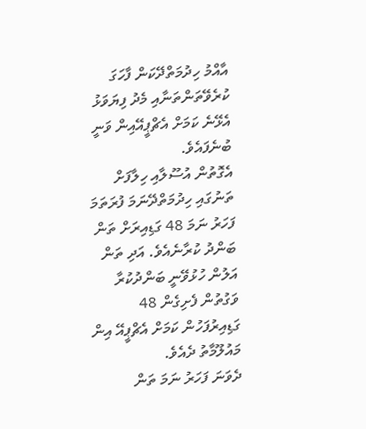އާއްމު ހިދުމަތްދޭކަން ފާހަގަ ކުރެވޭތަންތަނާއި މެދު ފިޔަވަޅު އެޅޭނެ ކަމަށް އެޗްޕީއޭއިން ވަނީ ބުނެފައެވެ.
އެގޮތުން އުސޫލާއި ހިލާފަށް ތަނުގައި ހިދުމަތްދޭނަމަ ފުރަތަމަ ފަހަރު ނަމަ 48 ގަޑިއިރަށް ތަން ބަންދު ކުރާނެއެވެ. އަދި ތަން އަލުން ހުޅުވޭނީ ބަންދުކުރާ ވަގުތުން ފެށިގެން 48 ގަޑިއިރުފަހުން ކަމަށް އެޗްޕީއޭ އިން މައުލޫމާތު ދެއެވެ.
ދެވަނަ ފަހަރު ނަމަ ތަން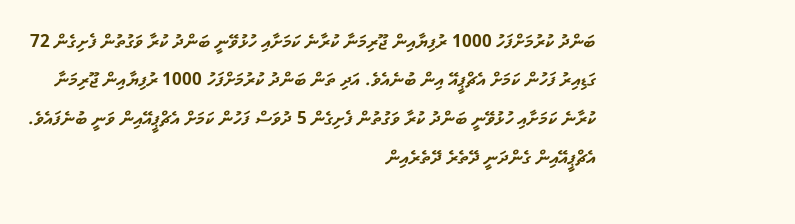ބަންދު ކުރުމަށްފަހު 1000 ރުފިޔާއިން ޖޫރިމަނާ ކުރާނެ ކަމަށާއި ހުޅުވޭނީ ބަންދު ކުރާ ވަގުތުން ފެށިގެން 72 ގަޑިއިރު ފަހުން ކަމަށް އެޗްޕީއޭ އިން ބުނެއެވެ. އަދި ތަން ބަންދު ކުރުމަށްފަހު 1000 ރުފިޔާއިން ޖޫރިމަނާ ކުރާނެ ކަމަށާއި ހުޅުވޭނީ ބަންދު ކުރާ ވަގުތުން ފެށިގެން 5 ދުވަސް ފަހުން ކަމަށް އެޗްޕީއޭއިން ވަނީ ބުނެފައެވެ.
އެޗްޕީއޭއިން ގެންދަނީ ދޭތެރެ ދޭތެރެއިން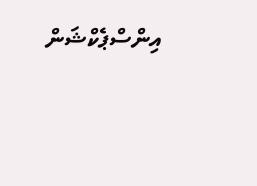އިންސްޕެކްޝަން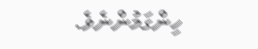ހިންގަމުންނެވެ.